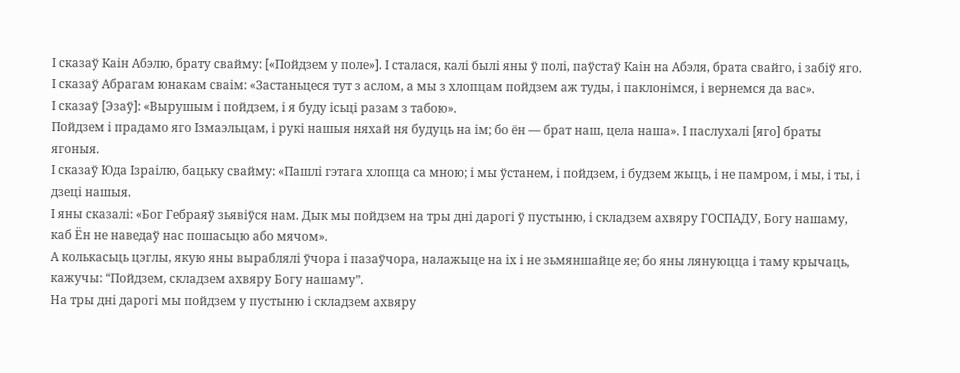І сказаў Каін Абэлю, брату свайму: [«Пойдзем у поле»]. І сталася, калі былі яны ў полі, паўстаў Каін на Абэля, брата свайго, і забіў яго.
І сказаў Абрагам юнакам сваім: «Застаньцеся тут з аслом, а мы з хлопцам пойдзем аж туды, і паклонімся, і вернемся да вас».
І сказаў [Эзаў]: «Вырушым і пойдзем, і я буду ісьці разам з табою».
Пойдзем і прадамо яго Ізмаэльцам, і рукі нашыя няхай ня будуць на ім; бо ён — брат наш, цела наша». І паслухалі [яго] браты ягоныя.
І сказаў Юда Ізраілю, бацьку свайму: «Пашлі гэтага хлопца са мною; і мы ўстанем, і пойдзем, і будзем жыць, і не памром, і мы, і ты, і дзеці нашыя.
І яны сказалі: «Бог Гебраяў зьявіўся нам. Дык мы пойдзем на тры дні дарогі ў пустыню, і складзем ахвяру ГОСПАДУ, Богу нашаму, каб Ён не наведаў нас пошасьцю або мячом».
А колькасьць цэглы, якую яны выраблялі ўчора і пазаўчора, налажыце на іх і не зьмяншайце яе; бо яны лянуюцца і таму крычаць, кажучы: “Пойдзем, складзем ахвяру Богу нашаму”.
На тры дні дарогі мы пойдзем у пустыню і складзем ахвяру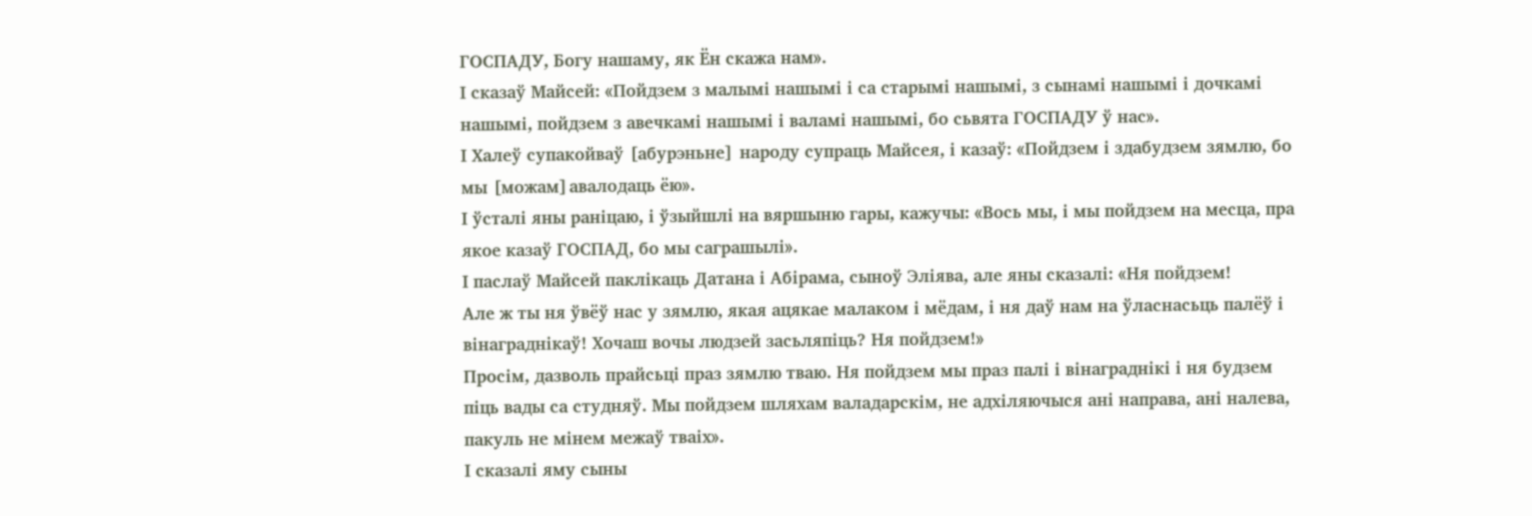ГОСПАДУ, Богу нашаму, як Ён скажа нам».
І сказаў Майсей: «Пойдзем з малымі нашымі і са старымі нашымі, з сынамі нашымі і дочкамі нашымі, пойдзем з авечкамі нашымі і валамі нашымі, бо сьвята ГОСПАДУ ў нас».
І Халеў супакойваў [абурэньне] народу супраць Майсея, і казаў: «Пойдзем і здабудзем зямлю, бо мы [можам]авалодаць ёю».
І ўсталі яны раніцаю, і ўзыйшлі на вяршыню гары, кажучы: «Вось мы, і мы пойдзем на месца, пра якое казаў ГОСПАД, бо мы саграшылі».
І паслаў Майсей паклікаць Датана і Абірама, сыноў Эліява, але яны сказалі: «Ня пойдзем!
Але ж ты ня ўвёў нас у зямлю, якая ацякае малаком і мёдам, і ня даў нам на ўласнасьць палёў і вінаграднікаў! Хочаш вочы людзей засьляпіць? Ня пойдзем!»
Просім, дазволь прайсьці праз зямлю тваю. Ня пойдзем мы праз палі і вінаграднікі і ня будзем піць вады са студняў. Мы пойдзем шляхам валадарскім, не адхіляючыся ані направа, ані налева, пакуль не мінем межаў тваіх».
І сказалі яму сыны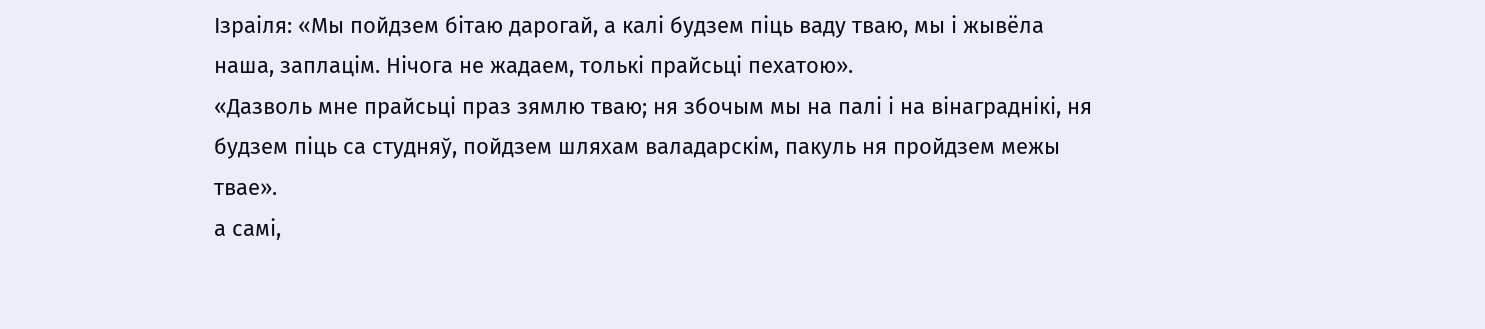Ізраіля: «Мы пойдзем бітаю дарогай, а калі будзем піць ваду тваю, мы і жывёла наша, заплацім. Нічога не жадаем, толькі прайсьці пехатою».
«Дазволь мне прайсьці праз зямлю тваю; ня збочым мы на палі і на вінаграднікі, ня будзем піць са студняў, пойдзем шляхам валадарскім, пакуль ня пройдзем межы твае».
а самі,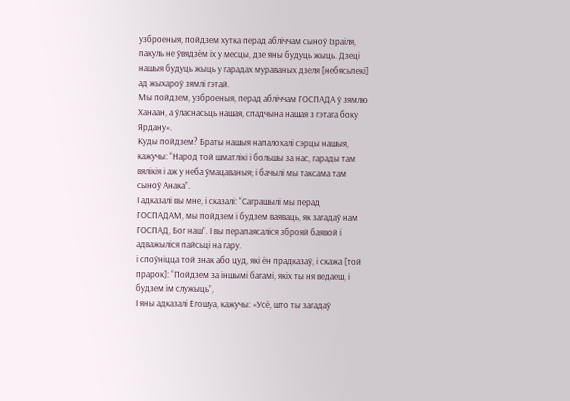узброеныя, пойдзем хутка перад абліччам сыноў Ізраіля, пакуль не ўвядзём іх у месцы, дзе яны будуць жыць. Дзеці нашыя будуць жыць у гарадах мураваных дзеля [небясьпекі] ад жыхароў зямлі гэтай.
Мы пойдзем, узброеныя, перад абліччам ГОСПАДА ў зямлю Ханаан, а ўласнасьць нашая, спадчына нашая з гэтага боку Ярдану».
Куды пойдзем? Браты нашыя напалохалі сэрцы нашыя, кажучы: “Народ той шматлікі і большы за нас, гарады там вялікія і аж у неба ўмацаваныя; і бачылі мы таксама там сыноў Анака”.
І адказалі вы мне, і сказалі: “Саграшылі мы перад ГОСПАДАМ, мы пойдзем і будзем ваяваць, як загадаў нам ГОСПАД, Бог наш”. І вы перапаясаліся зброяй баявой і адважыліся пайсьці на гару.
і споўніцца той знак або цуд, які ён прадказаў, і скажа [той прарок]: “Пойдзем за іншымі багамі, якіх ты ня ведаеш, і будзем ім служыць”,
І яны адказалі Егошуа, кажучы: «Усё, што ты загадаў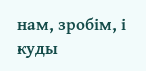нам, зробім, і куды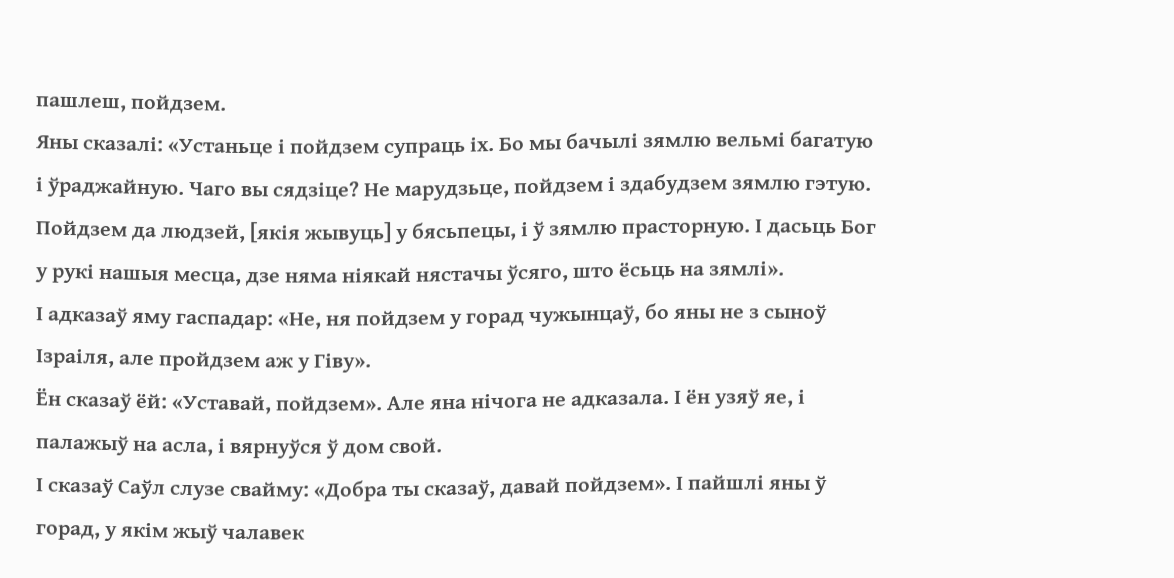пашлеш, пойдзем.
Яны сказалі: «Устаньце і пойдзем супраць іх. Бо мы бачылі зямлю вельмі багатую і ўраджайную. Чаго вы сядзіце? Не марудзьце, пойдзем і здабудзем зямлю гэтую.
Пойдзем да людзей, [якія жывуць] у бясьпецы, і ў зямлю прасторную. І дасьць Бог у рукі нашыя месца, дзе няма ніякай нястачы ўсяго, што ёсьць на зямлі».
І адказаў яму гаспадар: «Не, ня пойдзем у горад чужынцаў, бо яны не з сыноў Ізраіля, але пройдзем аж у Гіву».
Ён сказаў ёй: «Уставай, пойдзем». Але яна нічога не адказала. І ён узяў яе, і палажыў на асла, і вярнуўся ў дом свой.
І сказаў Саўл слузе свайму: «Добра ты сказаў, давай пойдзем». І пайшлі яны ў горад, у якім жыў чалавек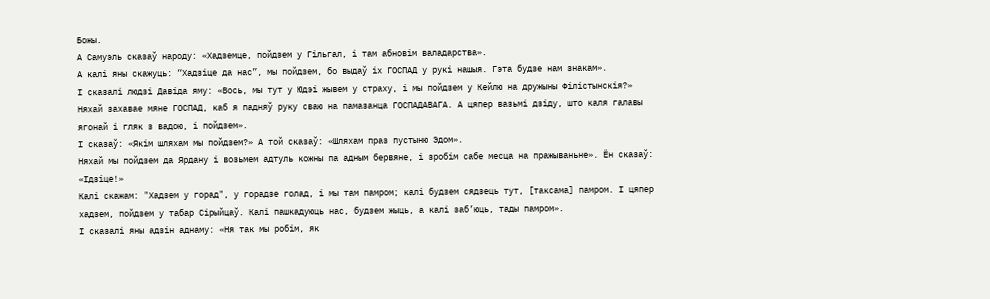Божы.
А Самуэль сказаў народу: «Хадземце, пойдзем у Гільгал, і там абновім валадарства».
А калі яны скажуць: “Хадзіце да нас”, мы пойдзем, бо выдаў іх ГОСПАД у рукі нашыя. Гэта будзе нам знакам».
І сказалі людзі Давіда яму: «Вось, мы тут у Юдэі жывем у страху, і мы пойдзем у Кейлю на дружыны Філістынскія?»
Няхай захавае мяне ГОСПАД, каб я падняў руку сваю на памазанца ГОСПАДАВАГА. А цяпер вазьмі дзіду, што каля галавы ягонай і гляк з вадою, і пойдзем».
І сказаў: «Якім шляхам мы пойдзем?» А той сказаў: «Шляхам праз пустыню Эдом».
Няхай мы пойдзем да Ярдану і возьмем адтуль кожны па адным бервяне, і зробім сабе месца на пражываньне». Ён сказаў: «Ідзіце!»
Калі скажам: "Хадзем у горад", у горадзе голад, і мы там памром; калі будзем сядзець тут, [таксама] памром. І цяпер хадзем, пойдзем у табар Сірыйцаў. Калі пашкадуюць нас, будзем жыць, а калі заб’юць, тады памром».
І сказалі яны адзін аднаму: «Ня так мы робім, як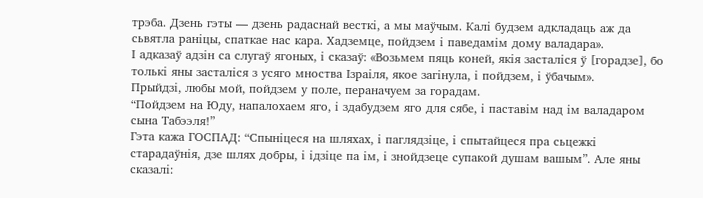трэба. Дзень гэты — дзень радаснай весткі, а мы маўчым. Калі будзем адкладаць аж да сьвятла раніцы, спаткае нас кара. Хадземце, пойдзем і паведамім дому валадара».
І адказаў адзін са слугаў ягоных, і сказаў: «Возьмем пяць коней, якія засталіся ў [горадзе], бо толькі яны засталіся з усяго мноства Ізраіля, якое загінула, і пойдзем, і ўбачым».
Прыйдзі, любы мой, пойдзем у поле, пераначуем за горадам.
“Пойдзем на Юду, напалохаем яго, і здабудзем яго для сябе, і паставім над ім валадаром сына Табээля!”
Гэта кажа ГОСПАД: “Спыніцеся на шляхах, і паглядзіце, і спытайцеся пра сьцежкі старадаўнія, дзе шлях добры, і ідзіце па ім, і знойдзеце супакой душам вашым”. Але яны сказалі: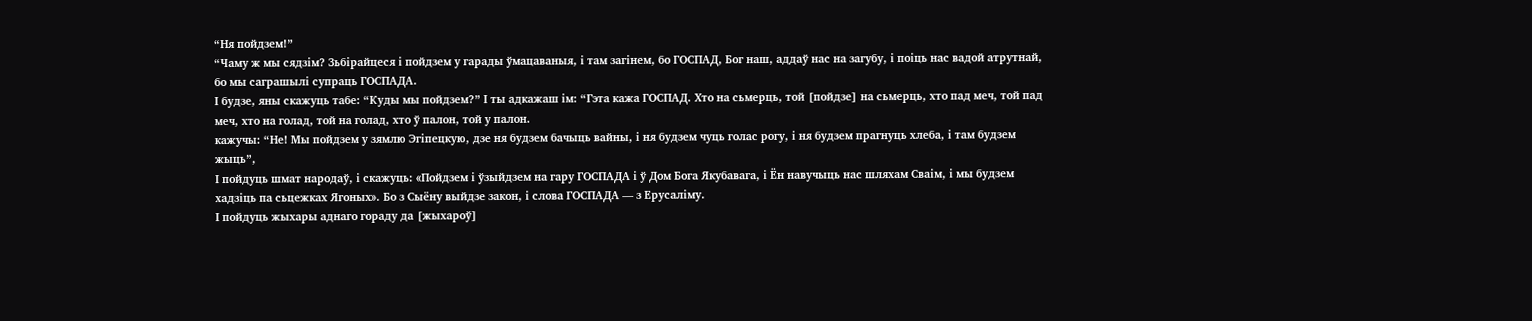“Ня пойдзем!”
“Чаму ж мы сядзім? Зьбірайцеся і пойдзем у гарады ўмацаваныя, і там загінем, бо ГОСПАД, Бог наш, аддаў нас на загубу, і поіць нас вадой атрутнай, бо мы саграшылі супраць ГОСПАДА.
І будзе, яны скажуць табе: “Куды мы пойдзем?” І ты адкажаш ім: “Гэта кажа ГОСПАД. Хто на сьмерць, той [пойдзе] на сьмерць, хто пад меч, той пад меч, хто на голад, той на голад, хто ў палон, той у палон.
кажучы: “Не! Мы пойдзем у зямлю Эгіпецкую, дзе ня будзем бачыць вайны, і ня будзем чуць голас рогу, і ня будзем прагнуць хлеба, і там будзем жыць”,
І пойдуць шмат народаў, і скажуць: «Пойдзем і ўзыйдзем на гару ГОСПАДА і ў Дом Бога Якубавага, і Ён навучыць нас шляхам Сваім, і мы будзем хадзіць па сьцежках Ягоных». Бо з Сыёну выйдзе закон, і слова ГОСПАДА — з Ерусаліму.
І пойдуць жыхары аднаго гораду да [жыхароў]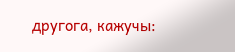другога, кажучы: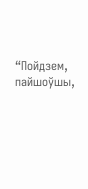“Пойдзем, пайшоўшы,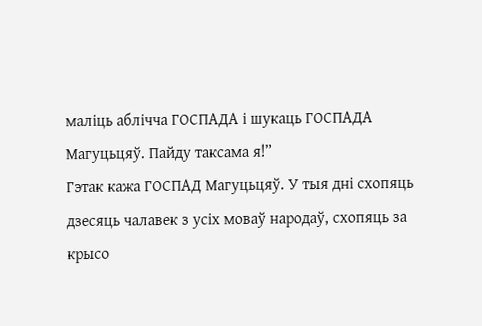маліць аблічча ГОСПАДА і шукаць ГОСПАДА Магуцьцяў. Пайду таксама я!”
Гэтак кажа ГОСПАД Магуцьцяў. У тыя дні схопяць дзесяць чалавек з усіх моваў народаў, схопяць за крысо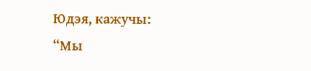Юдэя, кажучы: “Мы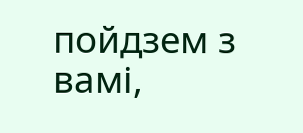пойдзем з вамі,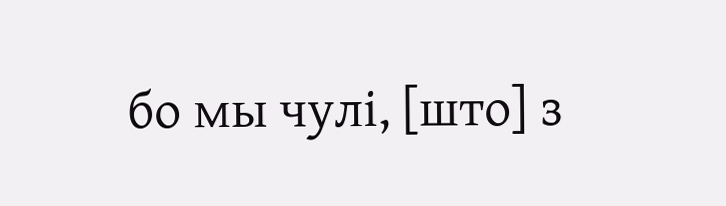бо мы чулі, [што] з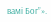вамі Бог”».